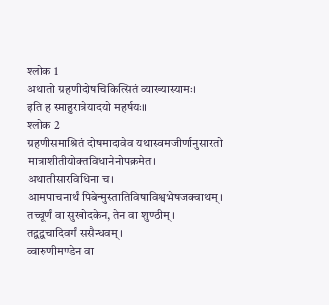श्लोक 1
अथातो ग्रहणीदोषचिकित्सितं व्याख्यास्यामः।
इति ह स्माहुरात्रेयादयो महर्षयः॥
श्लोक 2
ग्रहणीसमाश्रितं दोषमादावेव यथास्वमजीर्णानुसारतो मात्राशीतीयोक्तविधानेनोपक्रमेत।
अथातीसारविधिना च।
आमपाचनार्थं पिबेन्मुस्तातिविषाविश्वभेषजक्वाथम्।
तच्चूर्णं वा सुखोदकेन, तेन वा शुण्ठीम्।
तद्वद्वचादिवर्गं ससैन्धवम्।
व्वारुणीमण्डेन वा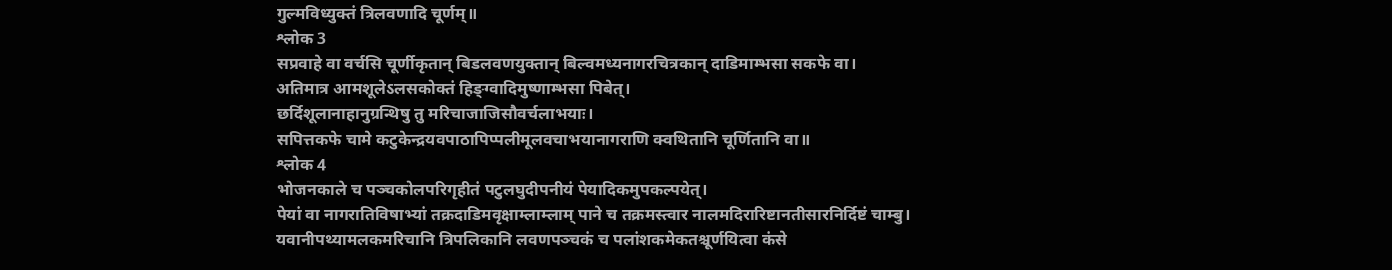गुल्मविध्युक्तं त्रिलवणादि चूर्णम्॥
श्लोक 3
सप्रवाहे वा वर्चसि चूर्णीकृतान् बिडलवणयुक्तान् बिल्वमध्यनागरचित्रकान् दाडिमाम्भसा सकफे वा।
अतिमात्र आमशूलेऽलसकोक्तं हिङ्ग्वादिमुष्णाम्भसा पिबेत्।
छर्दिशूलानाहानुग्रन्थिषु तु मरिचाजाजिसौवर्चलाभयाः।
सपित्तकफे चामे कटुकेन्द्रयवपाठापिप्पलीमूलवचाभयानागराणि क्वथितानि चूर्णितानि वा॥
श्लोक 4
भोजनकाले च पञ्चकोलपरिगृहीतं पटुलघुदीपनीयं पेयादिकमुपकल्पयेत्।
पेयां वा नागरातिविषाभ्यां तक्रदाडिमवृक्षाम्लाम्लाम् पाने च तक्रमस्त्वार नालमदिरारिष्टानतीसारनिर्दिष्टं चाम्बु।
यवानीपथ्यामलकमरिचानि त्रिपलिकानि लवणपञ्चकं च पलांशकमेकतश्चूर्णयित्वा कंसे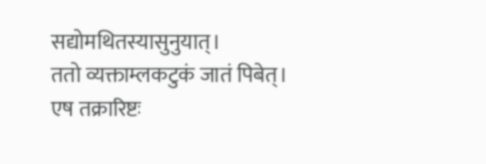सद्योमथितस्यासुनुयात्।
ततो व्यक्ताम्लकटुकं जातं पिबेत्।
एष तक्रारिष्टः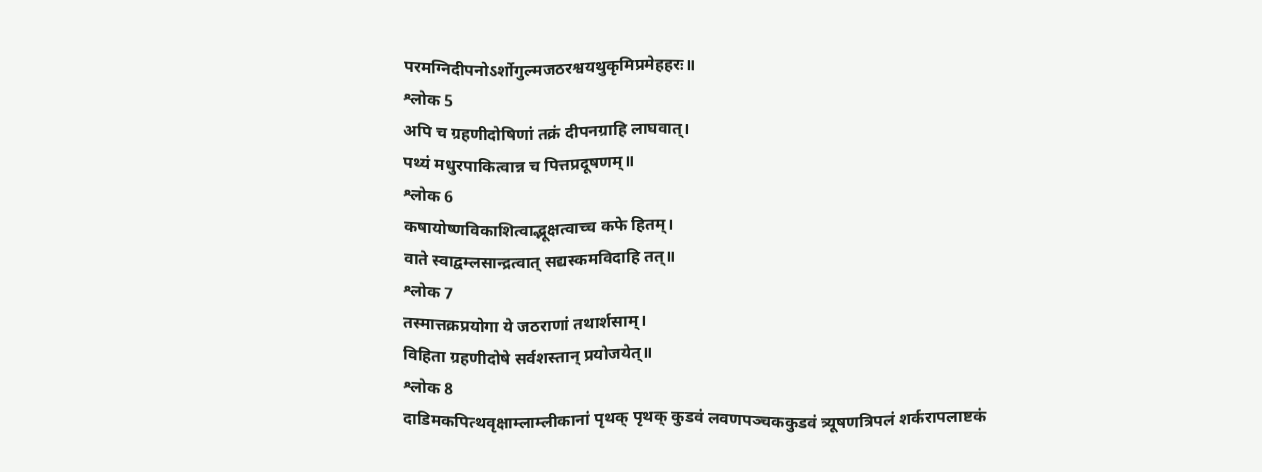परमग्निदीपनोऽर्शोगुल्मजठरश्वयथुकृमिप्रमेहहरः॥
श्लोक 5
अपि च ग्रहणीदोषिणां तक्रं दीपनग्राहि लाघवात्।
पथ्यं मधुरपाकित्वान्न च पित्तप्रदूषणम्॥
श्लोक 6
कषायोष्णविकाशित्वाद्भूक्षत्वाच्च कफे हितम्।
वाते स्वाद्वम्लसान्द्रत्वात् सद्यस्कमविदाहि तत्॥
श्लोक 7
तस्मात्तक्रप्रयोगा ये जठराणां तथार्शसाम्।
विहिता ग्रहणीदोषे सर्वशस्तान् प्रयोजयेत्॥
श्लोक 8
दाडिमकपित्थवृक्षाम्लाम्लीकानां पृथक् पृथक् कुडवं लवणपञ्चककुडवं त्र्यूषणत्रिपलं शर्करापलाष्टकं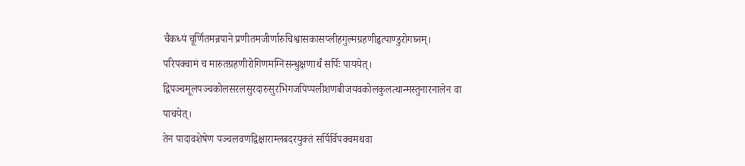चैकध्यं चूर्णितमन्नपाने प्रणीतमजीर्णारुचिश्वासकासप्लीहगुल्मग्रहणीहृत्पाण्डुरोगघ्नम्।
परिपक्वामं च मारुतग्रहणीरोगिणमग्निसन्धुक्षणार्थं सर्पिः पाययेत्।
द्विपञ्चमूलपञ्चकोलसरलसुरदारुसुरभिगजपिप्पलीशणबीजयवकोलकुलत्थान्मस्तुनारनालेन वा पाचयेत्।
तेन पादावशेषेण पञ्चलवणद्विक्षाराम्लबदरयुक्तं सर्पिर्विपक्वमथवा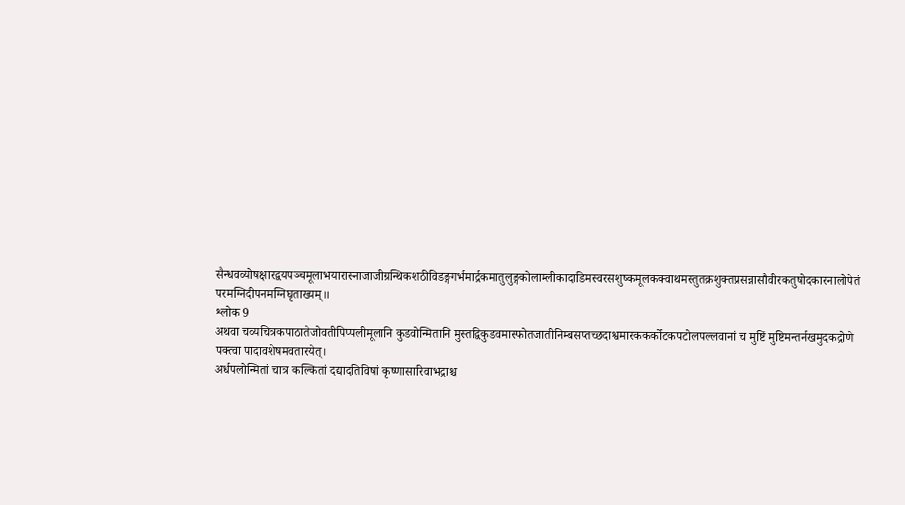सैन्धवव्योषक्षारद्वयपञ्चमूलाभयारास्नाजाजीग्रन्थिकशठीविडङ्गगर्भमार्द्रकमातुलुङ्गकोलाम्लीकादाडिमस्वरसशुष्कमूलकक्वाथमस्तुतक्रशुक्तप्रसन्नासौवीरकतुषोदकारनालोपेतं परमग्निदीपनमग्निघृताख्यम्॥
श्लोक 9
अथवा चव्यचित्रकपाठातेजोवतीपिप्पलीमूलानि कुडवोन्मितानि मुस्तद्विकुडवमास्फोतजातीनिम्बसप्तच्छदाश्वमारककर्कोटकपटोलपल्लवानां च मुष्टिं मुष्टिमन्तर्नखमुदकद्रोणे पक्त्वा पादावशेषमवतारयेत्।
अर्धपलोन्मितां चात्र कल्कितां दद्यादतिविषां कृष्णासारिवाभद्राश्च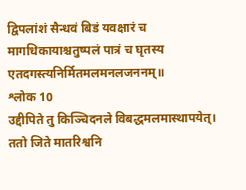द्विपलांशं सैन्धवं बिडं यवक्षारं च मागधिकायाश्चतुष्पलं पात्रं च घृतस्य एतदगस्त्यनिर्मितमलमनलजननम्॥
श्लोक 10
उद्दीपिते तु किञ्चिदनले विबद्धमलमास्थापयेत्।
ततो जिते मातरिश्वनि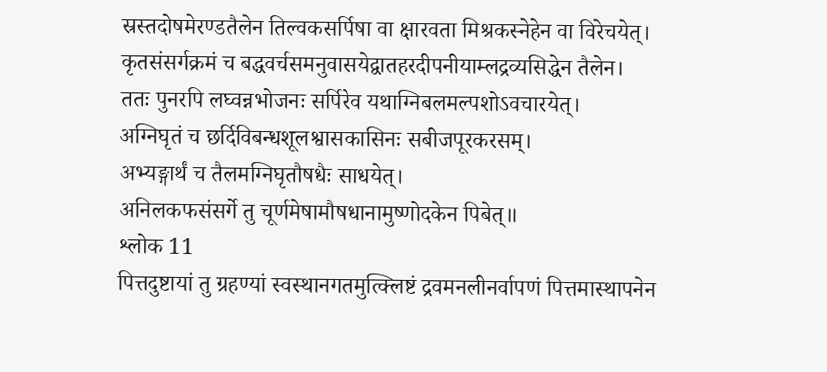स्रस्तदोषमेरण्डतैलेन तिल्वकसर्पिषा वा क्षारवता मिश्रकस्नेहेन वा विरेचयेत्।
कृतसंसर्गक्रमं च बद्धवर्चसमनुवासयेद्वातहरदीपनीयाम्लद्रव्यसिद्धेन तैलेन।
ततः पुनरपि लघ्वन्नभोजनः सर्पिरेव यथाग्निबलमल्पशोऽवचारयेत्।
अग्निघृतं च छर्दिविबन्धशूलश्वासकासिनः सबीजपूरकरसम्।
अभ्यङ्गार्थं च तैलमग्निघृतौषधैः साधयेत्।
अनिलकफसंसर्गे तु चूर्णमेषामौषधानामुष्णोदकेन पिबेत्॥
श्लोक 11
पित्तदुष्टायां तु ग्रहण्यां स्वस्थानगतमुत्क्लिष्टं द्रवमनलीनर्वापणं पित्तमास्थापनेन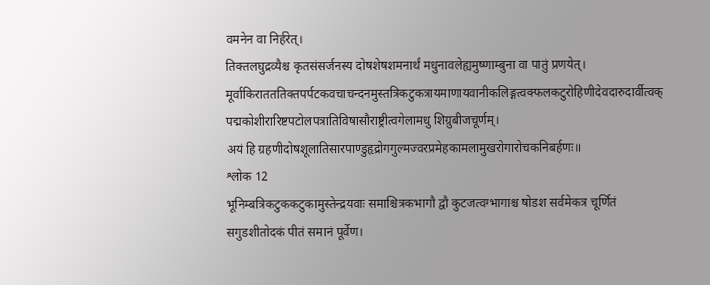वमनेन वा निर्हरेत्।
तिक्तलघुद्रव्यैश्च कृतसंसर्जनस्य दोषशेषशमनार्थं मधुनावलेह्यमुष्णाम्बुना वा पातुं प्रणयेत्।
मूर्वाकिरातततिक्तपर्पटकवचाचन्दनमुस्तत्रिकटुकत्रायमाणायवानीकलिङ्गत्वक्फलकटुरोहिणीदेवदारुदार्वीत्वक् पद्मकोशीरारिष्टपटोलपत्रातिविषासौराष्ट्रीत्वगेलामधु शिग्रुबीजचूर्णम्।
अयं हि ग्रहणीदोषशूलातिसारपाण्डुहृद्रोगगुल्मज्वरप्रमेहकामलामुखरोगारोचकनिबर्हणः॥
श्लोक 12
भूनिम्बत्रिकटुककटुकामुस्तेन्द्रयवाः समाश्चित्रकभागौ द्वौ कुटजत्वग्भागाश्च षोडश सर्वमेकत्र चूर्णितं सगुडशीतोदकं पीतं समानं पूर्वेण।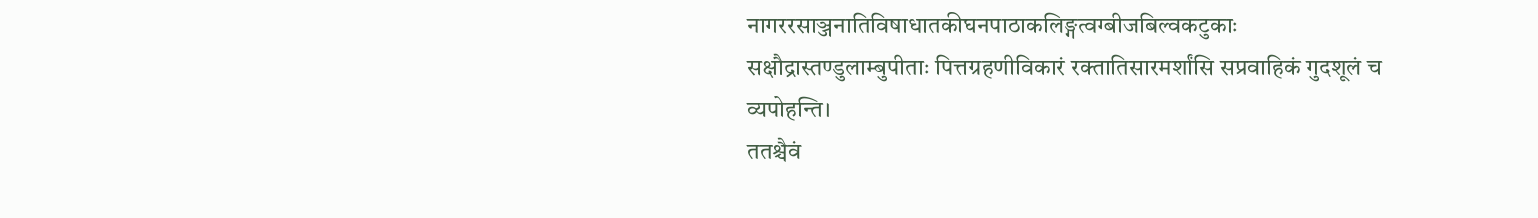नागररसाञ्जनातिविषाधातकीघनपाठाकलिङ्गत्वग्बीजबिल्वकटुकाः सक्षौद्रास्तण्डुलाम्बुपीताः पित्तग्रहणीविकारं रक्तातिसारमर्शांसि सप्रवाहिकं गुदशूलं च व्यपोहन्ति।
ततश्चैवं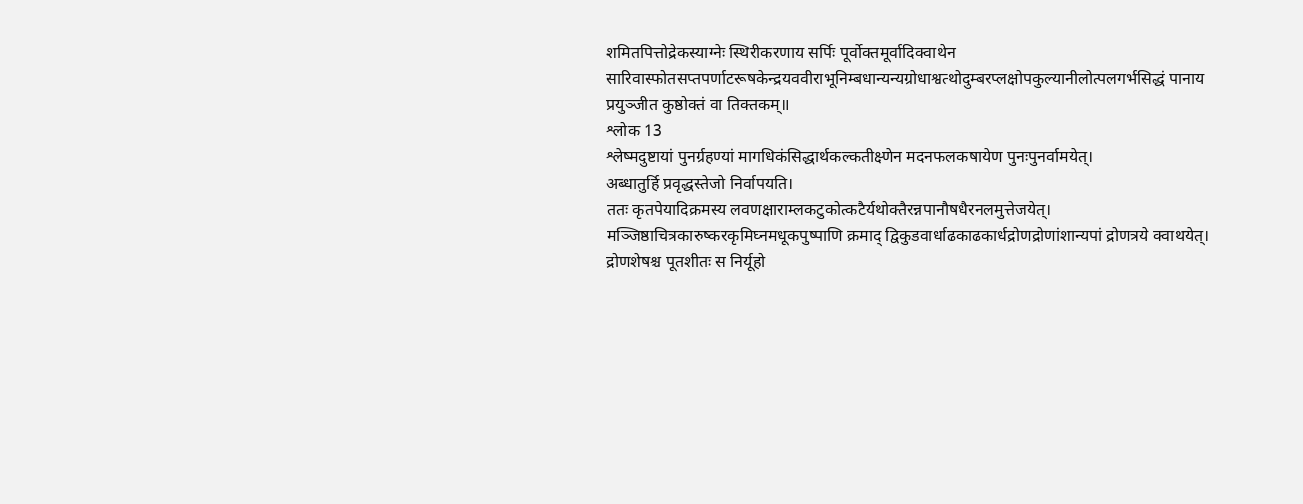शमितपित्तोद्रेकस्याग्नेः स्थिरीकरणाय सर्पिः पूर्वोक्तमूर्वादिक्वाथेन सारिवास्फोतसप्तपर्णाटरूषकेन्द्रयववीराभूनिम्बधान्यन्यग्रोधाश्वत्थोदुम्बरप्लक्षोपकुल्यानीलोत्पलगर्भसिद्धं पानाय प्रयुञ्जीत कुष्ठोक्तं वा तिक्तकम्॥
श्लोक 13
श्लेष्मदुष्टायां पुनर्ग्रहण्यां मागधिकंसिद्धार्थकल्कतीक्ष्णेन मदनफलकषायेण पुनःपुनर्वामयेत्।
अब्धातुर्हि प्रवृद्धस्तेजो निर्वापयति।
ततः कृतपेयादिक्रमस्य लवणक्षाराम्लकटुकोत्कटैर्यथोक्तैरन्नपानौषधैरनलमुत्तेजयेत्।
मञ्जिष्ठाचित्रकारुष्करकृमिघ्नमधूकपुष्पाणि क्रमाद् द्विकुडवार्धाढकाढकार्धद्रोणद्रोणांशान्यपां द्रोणत्रये क्वाथयेत्।
द्रोणशेषश्च पूतशीतः स निर्यूहो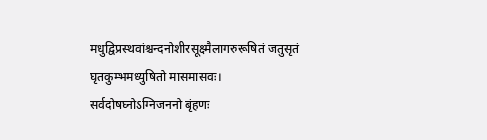मधुद्विप्रस्थवांश्चन्दनोशीरसूक्ष्मैलागरुरूषितं जतुसृतं घृतकुम्भमध्युषितो मासमासवः।
सर्वदोषघ्नोऽग्निजननो बृंहणः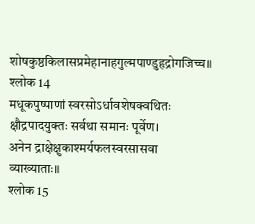शोषकुष्ठकिलासप्रमेहानाहगुल्मपाण्डुहृद्रोगजिच्च॥
श्लोक 14
मधूकपुष्पाणां स्वरसोऽर्धावशेषक्वथितः क्षौद्रपादयुक्तः सर्वथा समानः पूर्वेण।
अनेन द्राक्षेक्षुकाश्मर्यफलस्वरसासवा व्याख्याताः॥
श्लोक 15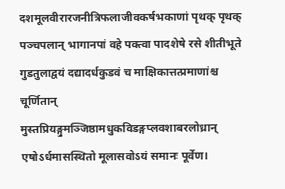दशमूलवीरारजनीत्रिफलाजीवकर्षभकाणां पृथक् पृथक् पञ्चपलान् भागानपां वहे पक्त्वा पादशेषे रसे शीतीभूते गुडतुलाद्वयं दद्यादर्धकुडवं च माक्षिकात्तत्प्रमाणांश्च चूर्णितान् मुस्तप्रियङ्गुमञ्जिष्ठामधुकविडङ्गप्लवशाबरलोध्रान् एषोऽर्धमासस्थितो मूलासवोऽयं समानः पूर्वेण।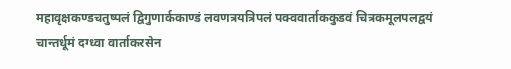महावृक्षकण्डचतुष्पलं द्विगुणार्ककाण्डं लवणत्रयत्रिपलं पक्ववार्ताककुडवं चित्रकमूलपलद्वयं चान्तर्धूमं दग्ध्वा वार्ताकरसेन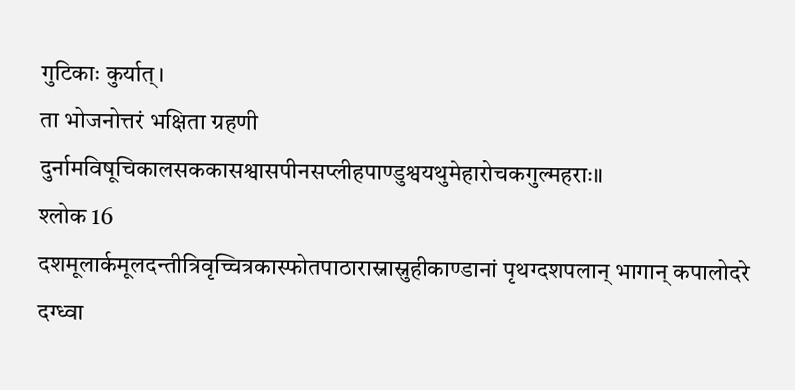गुटिकाः कुर्यात्।
ता भोजनोत्तरं भक्षिता ग्रहणी दुर्नामविषूचिकालसककासश्वासपीनसप्लीहपाण्डुश्वयथुमेहारोचकगुल्महराः॥
श्लोक 16
दशमूलार्कमूलदन्तीत्रिवृच्चित्रकास्फोतपाठारास्नास्नुहीकाण्डानां पृथग्दशपलान् भागान् कपालोदरे दग्ध्वा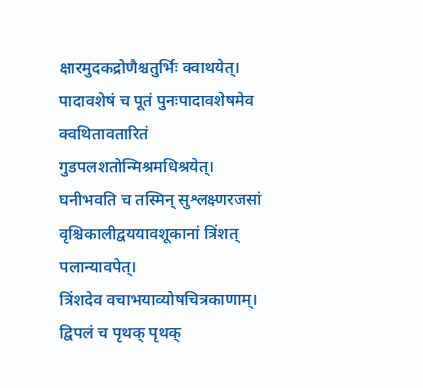क्षारमुदकद्रोणैश्चतुर्भिः क्वाथयेत्।
पादावशेषं च पूतं पुनःपादावशेषमेव क्वथितावतारितं गुडपलशतोन्मिश्रमधिश्रयेत्।
घनीभवति च तस्मिन् सुश्लक्ष्णरजसां वृश्चिकालीद्वययावशूकानां त्रिंशत् पलान्यावपेत्।
त्रिंशदेव वचाभयाव्योषचित्रकाणाम्।
द्विपलं च पृथक् पृथक्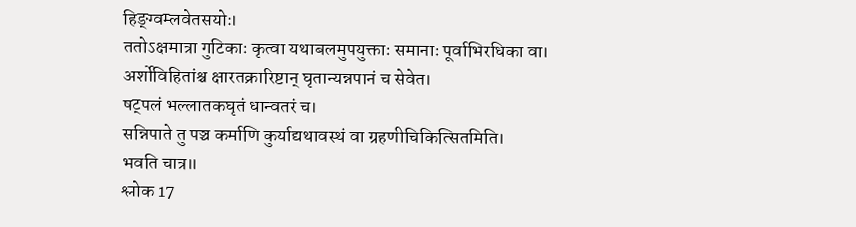हिङ्ग्वम्लवेतसयोः।
ततोऽक्षमात्रा गुटिकाः कृत्वा यथाबलमुपयुक्ताः समानाः पूर्वाभिरधिका वा।
अर्शोविहितांश्च क्षारतक्रारिष्टान् घृतान्यन्नपानं च सेवेत।
षट्पलं भल्लातकघृतं धान्वतरं च।
सन्निपाते तु पञ्च कर्माणि कुर्याद्यथावस्थं वा ग्रहणीचिकित्सितमिति।
भवति चात्र॥
श्लोक 17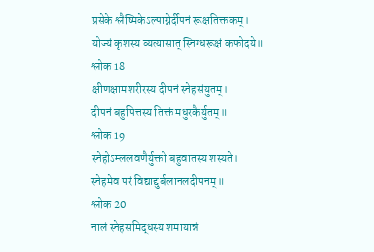प्रसेके श्लैष्मिकेऽल्पाग्नेर्दीपनं रूक्षतिक्तकम्।
योज्यं कृशस्य व्यत्यासात् स्निग्धरूक्षं कफोदये॥
श्लोक 18
क्षीणक्षामशरीरस्य दीपनं स्नेहसंयुतम्।
दीपनं बहुपित्तस्य तिक्तं मधुरकैर्युतम्॥
श्लोक 19
स्नेहोऽम्ललवणैर्युक्तो बहुवातस्य शस्यते।
स्नेहमेव परं विद्याद्दुर्बलानलदीपनम्॥
श्लोक 20
नालं स्नेहसमिद्धस्य शमायान्नं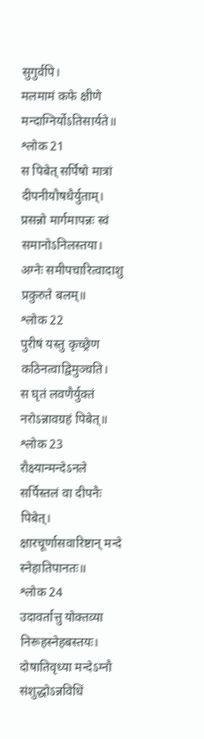सुगुर्वपि।
मलमामं कफे क्षीणे मन्दाग्निर्योऽतिसार्यते॥
श्लोक 21
स पिबेत् सर्पिषो मात्रां दीपनीयौषधैर्युताम्।
प्रसन्नो मार्गमापन्नः स्वं समानोऽनिलस्तया।
अग्नेः समीपचारित्वादाशु प्रकुरुते बलम्॥
श्लोक 22
पुरीषं यस्तु कृच्छ्रेण कठिनत्वाद्विमुञ्चति।
स घृतं लवणैर्युक्तं नरोऽन्नावग्रहं पिबेत्॥
श्लोक 23
रौक्ष्यान्मन्देऽनले सर्पिस्तलं वा दीपनैः पिबेत्।
क्षारचूर्णासवारिष्टान् मन्दे स्नेहातिपानतः॥
श्लोक 24
उदावर्तात्तु योक्तव्या निरूहस्नेहबस्तयः।
दोषातिवृध्या मन्देऽग्नौ संशुद्धोऽन्नविधिं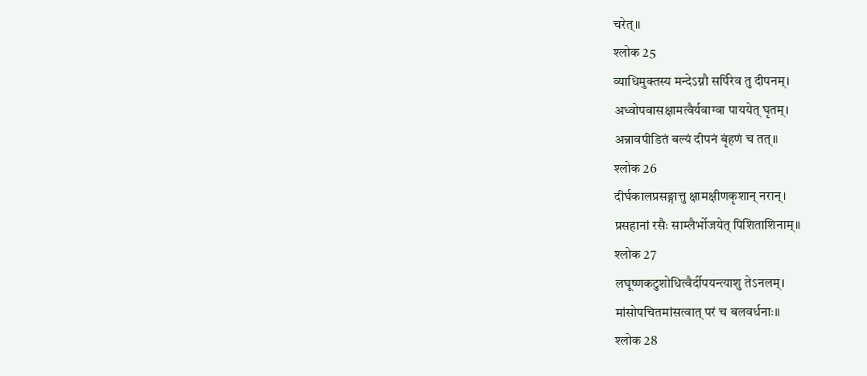चरेत्॥
श्लोक 25
व्याधिमुक्तस्य मन्देऽग्नौ सर्पिरेव तु दीपनम्।
अध्वोपवासक्षामत्वैर्यवाग्वा पाययेत् घृतम्।
अन्नावपीडितं बल्यं दीपनं बृंहणं च तत्॥
श्लोक 26
दीर्घकालप्रसङ्गात्तु क्षामक्षीणकृशान् नरान्।
प्रसहानां रसैः साम्लैर्भोजयेत् पिशिताशिनाम्॥
श्लोक 27
लघूष्णकटुशोधित्वैर्दीपयन्त्याशु तेऽनलम्।
मांसोपचितमांसत्वात् परं च बलवर्धनाः॥
श्लोक 28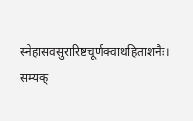स्नेहासवसुरारिष्टचूर्णक्वाथहिताशनैः।
सम्यक्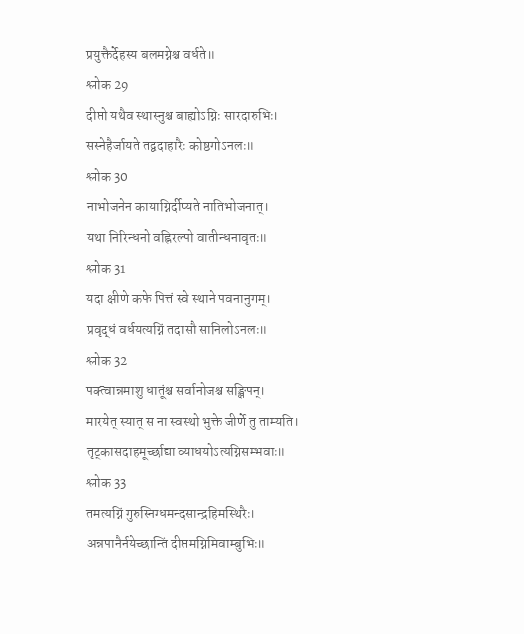प्रयुक्तैर्देहस्य बलमग्नेश्च वर्धते॥
श्लोक 29
दीप्तो यथैव स्थास्नुश्च बाह्योऽग्निः सारदारुभिः।
सस्नेहैर्जायते तद्वदाहारैः कोष्ठगोऽनलः॥
श्लोक 30
नाभोजनेन कायाग्निर्दीप्यते नातिभोजनात्।
यथा निरिन्धनो वह्निरल्पो वातीन्धनावृतः॥
श्लोक 31
यदा क्षीणे कफे पित्तं स्वे स्थाने पवनानुगम्।
प्रवृद्धं वर्धयत्यग्निं तदासौ सानिलोऽनलः॥
श्लोक 32
पक्त्वान्नमाशु धातूंश्च सर्वानोजश्च सङ्क्षिपन्।
मारयेत् स्यात् स ना स्वस्थो भुक्ते जीर्णे तु ताम्यति।
तृट्कासदाहमूर्च्छाद्या व्याधयोऽत्यग्निसम्भवाः॥
श्लोक 33
तमत्यग्निं गुरुस्निग्धमन्दसान्द्रहिमस्थिरैः।
अन्नपानैर्नयेच्छान्तिं दीप्तमग्निमिवाम्बुभिः॥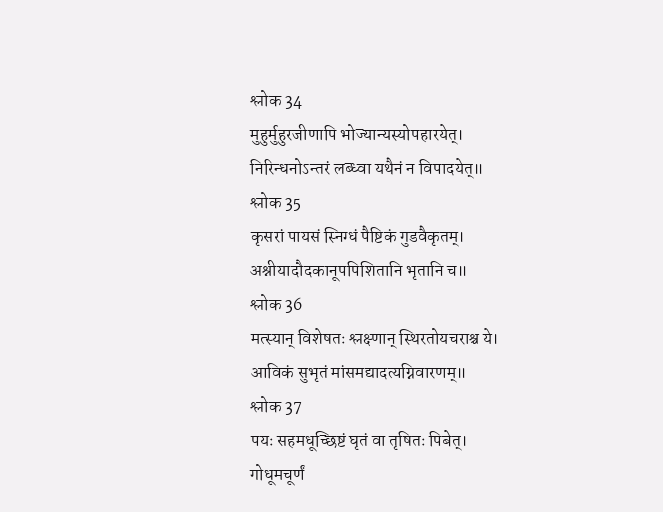श्लोक 34
मुहुर्मुहुरजीणापि भोज्यान्यस्योपहारयेत्।
निरिन्धनोऽन्तरं लब्ध्वा यथैनं न विपादयेत्॥
श्लोक 35
कृसरां पायसं स्निग्धं पैष्टिकं गुडवैकृतम्।
अश्नीयादौदकानूपपिशितानि भृतानि च॥
श्लोक 36
मत्स्यान् विशेषतः श्लक्ष्णान् स्थिरतोयचराश्च ये।
आविकं सुभृतं मांसमद्यादत्यग्निवारणम्॥
श्लोक 37
पयः सहमधूच्छिष्टं घृतं वा तृषितः पिबेत्।
गोधूमचूर्णं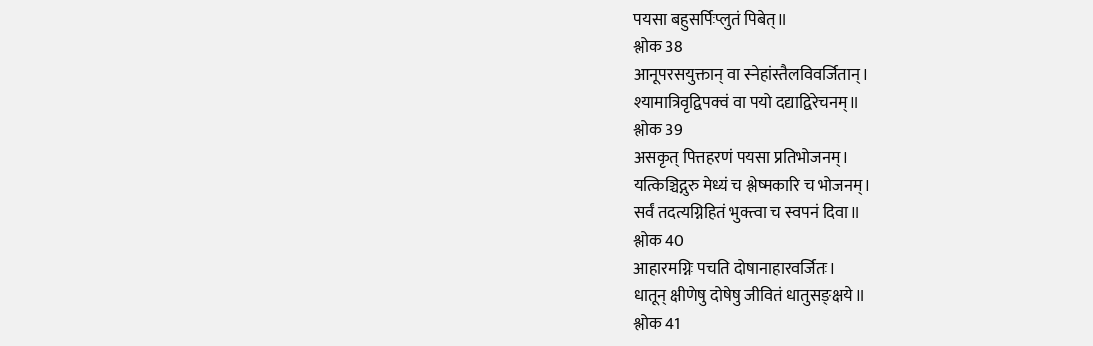पयसा बहुसर्पिःप्लुतं पिबेत्॥
श्लोक 38
आनूपरसयुक्तान् वा स्नेहांस्तैलविवर्जितान्।
श्यामात्रिवृद्विपक्वं वा पयो दद्याद्विरेचनम्॥
श्लोक 39
असकृत् पित्तहरणं पयसा प्रतिभोजनम्।
यत्किञ्चिद्गुरु मेध्यं च श्लेष्मकारि च भोजनम्।
सर्वं तदत्यग्निहितं भुक्त्वा च स्वपनं दिवा॥
श्लोक 40
आहारमग्निः पचति दोषानाहारवर्जितः।
धातून् क्षीणेषु दोषेषु जीवितं धातुसङ्क्षये॥
श्लोक 41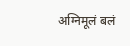अग्निमूलं बलं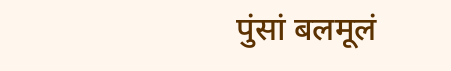पुंसां बलमूलं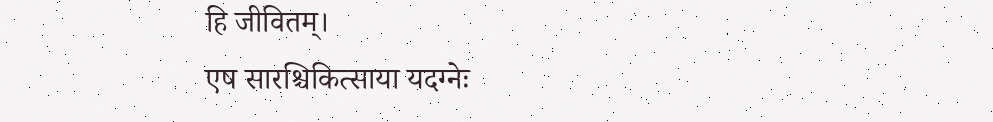हि जीवितम्।
एष सारश्चिकित्साया यदग्नेः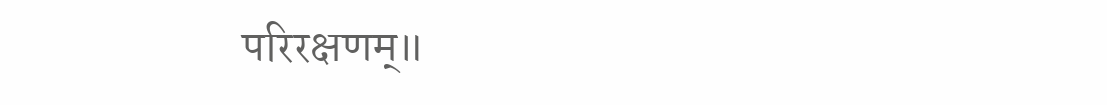परिरक्षणम्॥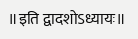॥इति द्वादशोऽध्यायः॥